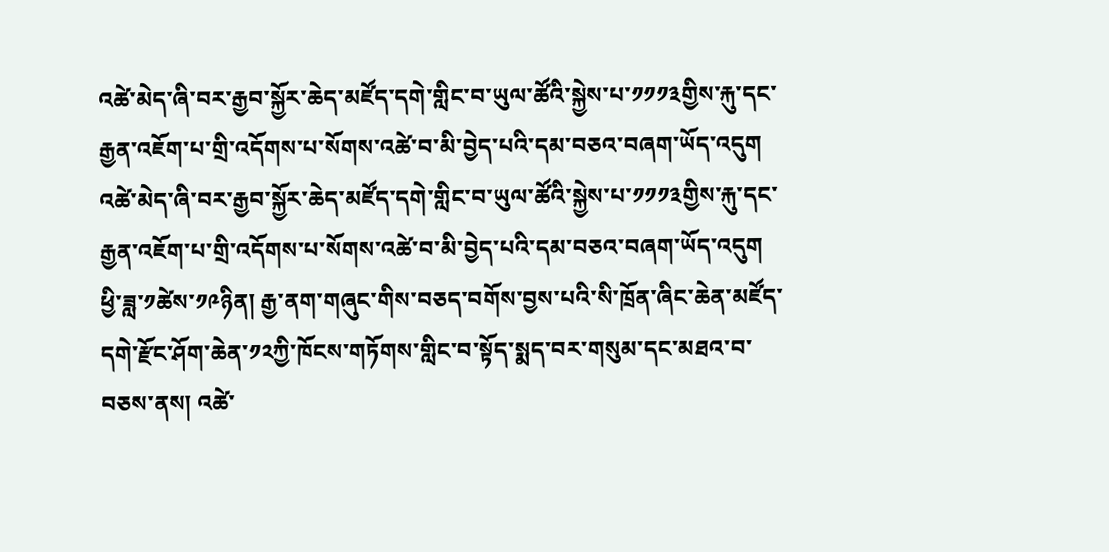འཚེ་མེད་ཞི་བར་རྒྱབ་སྐྱོར་ཆེད་མཛོད་དགེ་གླིང་བ་ཡུལ་ཚོའི་སྐྱེས་པ་༡༡༡༣གྱིས་རྐུ་དང་རྒྱན་འཇོག་པ་གྲི་འདོགས་པ་སོགས་འཚེ་བ་མི་བྱེད་པའི་དམ་བཅའ་བཞག་ཡོད་འདུག
འཚེ་མེད་ཞི་བར་རྒྱབ་སྐྱོར་ཆེད་མཛོད་དགེ་གླིང་བ་ཡུལ་ཚོའི་སྐྱེས་པ་༡༡༡༣གྱིས་རྐུ་དང་རྒྱན་འཇོག་པ་གྲི་འདོགས་པ་སོགས་འཚེ་བ་མི་བྱེད་པའི་དམ་བཅའ་བཞག་ཡོད་འདུག
ཕྱི་ཟླ་༡ཚེས་༡༩ཉིན། རྒྱ་ནག་གཞུང་གིས་བཅད་བགོས་བྱས་པའི་སི་ཁྲོན་ཞིང་ཆེན་མཛོད་དགེ་རྫོང་ཤོག་ཆེན་༡༢ཀྱི་ཁོངས་གཏོགས་གླིང་བ་སྟོད་སྨད་བར་གསུམ་དང་མཐའ་བ་བཅས་ནས། འཚེ་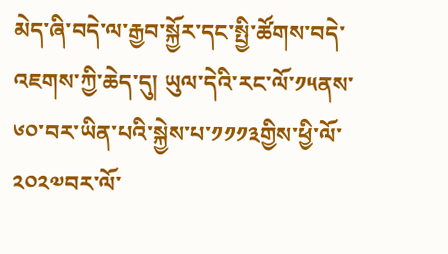མེད་ཞི་བདེ་ལ་རྒྱབ་སྐྱོར་དང་སྤྱི་ཚོགས་བདེ་འཇགས་ཀྱི་ཆེད་དུ། ཡུལ་དེའི་རང་ལོ་༡༥ནས་༦༠་བར་ཡིན་པའི་སྐྱེས་པ་༡༡༡༣གྱིས་ཕྱི་ལོ་༢༠༢༧བར་ལོ་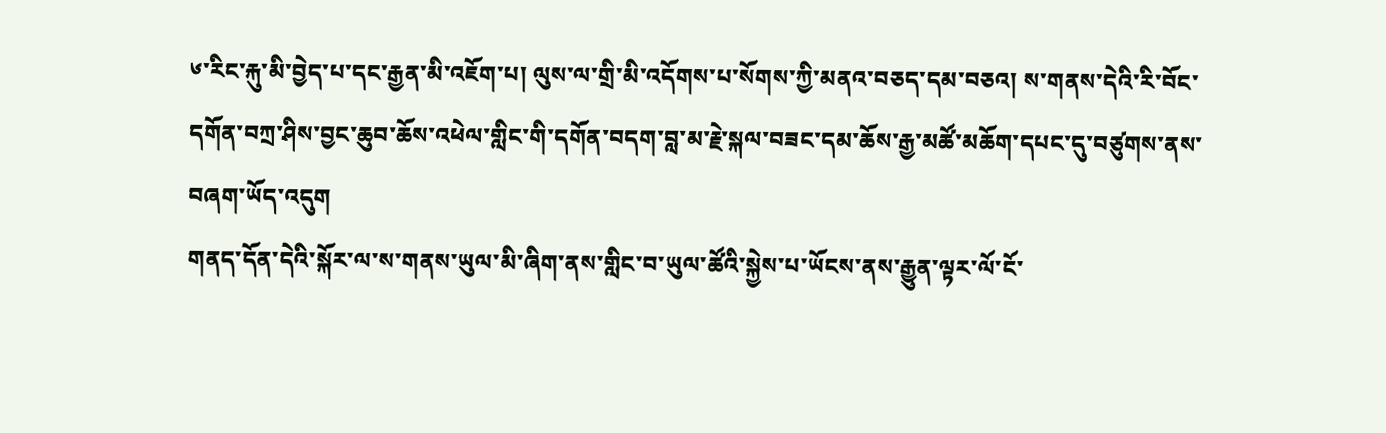༦་རིང་རྐུ་མི་བྱེད་པ་དང་རྒྱན་མི་འཇོག་པ། ལུས་ལ་གྲི་མི་འདོགས་པ་སོགས་ཀྱི་མནའ་བཅད་དམ་བཅའ། ས་གནས་དེའི་རི་བོང་དགོན་བཀྲ་ཤིས་བྱང་ཆུབ་ཆོས་འཕེལ་གླིང་གི་དགོན་བདག་བླ་མ་རྗེ་སྐལ་བཟང་དམ་ཆོས་རྒྱ་མཚོ་མཆོག་དཔང་དུ་བཙུགས་ནས་བཞག་ཡོད་འདུག
གནད་དོན་དེའི་སྐོར་ལ་ས་གནས་ཡུལ་མི་ཞིག་ནས་གླིང་བ་ཡུལ་ཚོའི་སྐྱེས་པ་ཡོངས་ནས་རྒྱུན་ལྟར་ལོ་ངོ་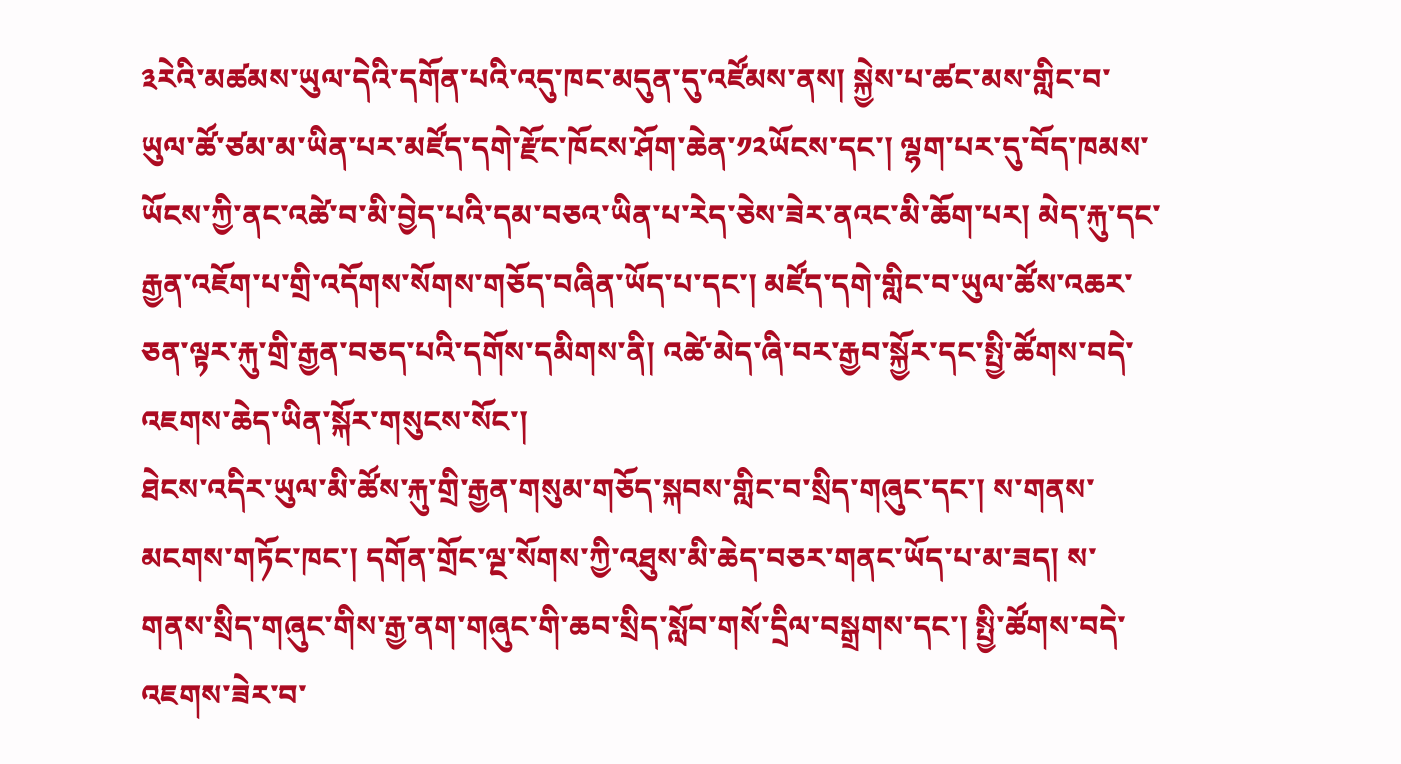༣རེའི་མཚམས་ཡུལ་དེའི་དགོན་པའི་འདུ་ཁང་མདུན་དུ་འཛོམས་ནས། སྐྱེས་པ་ཚང་མས་གླིང་བ་ཡུལ་ཚོ་ཙམ་མ་ཡིན་པར་མཛོད་དགེ་རྫོང་ཁོངས་ཤོག་ཆེན་༡༢ཡོངས་དང་། ལྷག་པར་དུ་བོད་ཁམས་ཡོངས་ཀྱི་ནང་འཚེ་བ་མི་བྱེད་པའི་དམ་བཅའ་ཡིན་པ་རེད་ཅེས་ཟེར་ནའང་མི་ཆོག་པར། མེད་རྐུ་དང་རྒྱན་འཇོག་པ་གྲི་འདོགས་སོགས་གཅོད་བཞིན་ཡོད་པ་དང་། མཛོད་དགེ་གླིང་བ་ཡུལ་ཚོས་འཆར་ཅན་ལྟར་རྐུ་གྲི་རྒྱན་བཅད་པའི་དགོས་དམིགས་ནི། འཚེ་མེད་ཞི་བར་རྒྱབ་སྐྱོར་དང་སྤྱི་ཚོགས་བདེ་འཇགས་ཆེད་ཡིན་སྐོར་གསུངས་སོང་།
ཐེངས་འདིར་ཡུལ་མི་ཚོས་རྐུ་གྲི་རྒྱན་གསུམ་གཅོད་སྐབས་གླིང་བ་སྲིད་གཞུང་དང་། ས་གནས་མངགས་གཏོང་ཁང་། དགོན་གྲོང་ལྔ་སོགས་ཀྱི་འཐུས་མི་ཆེད་བཅར་གནང་ཡོད་པ་མ་ཟད། ས་གནས་སྲིད་གཞུང་གིས་རྒྱ་ནག་གཞུང་གི་ཆབ་སྲིད་སློབ་གསོ་དྲིལ་བསྒྲགས་དང་། སྤྱི་ཚོགས་བདེ་འཇགས་ཟེར་བ་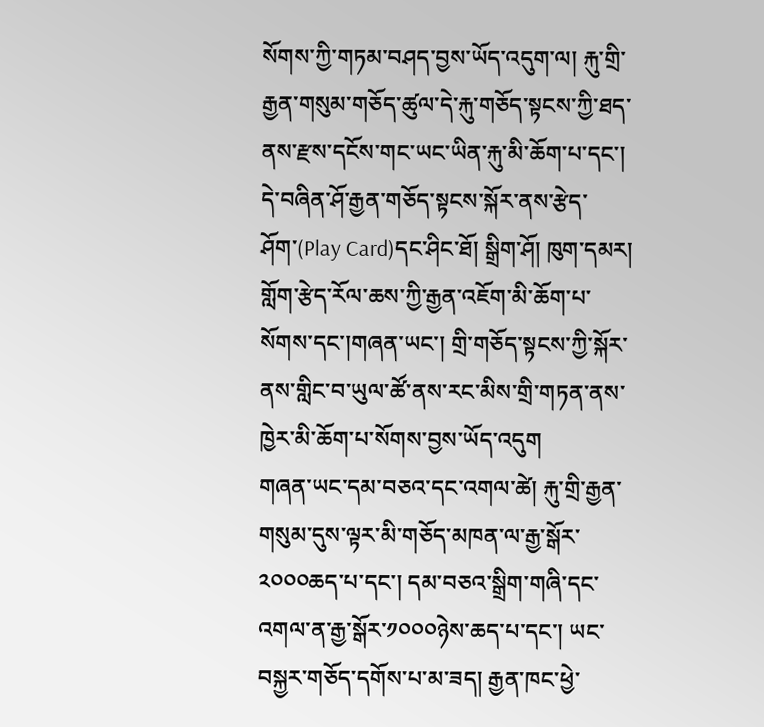སོགས་ཀྱི་གཏམ་བཤད་བྱས་ཡོད་འདུག་ལ། རྐུ་གྲི་རྒྱན་གསུམ་གཅོད་ཚུལ་དེ་རྐུ་གཅོད་སྟངས་ཀྱི་ཐད་ནས་རྫས་དངོས་གང་ཡང་ཡིན་རྐུ་མི་ཆོག་པ་དང་། དེ་བཞིན་ཤོ་རྒྱན་གཅོད་སྟངས་སྐོར་ནས་རྩེད་ཤོག་(Play Card)དང་ཤིང་ཐོ། སྒྲིག་ཤོ། ཁུག་དམར། གློག་རྩེད་རོལ་ཆས་ཀྱི་རྒྱན་འཇོག་མི་ཆོག་པ་སོགས་དང་།གཞན་ཡང་། གྲི་གཅོད་སྟངས་ཀྱི་སྐོར་ནས་གླིང་བ་ཡུལ་ཚོ་ནས་རང་མིས་གྲི་གཏན་ནས་ཁྱེར་མི་ཆོག་པ་སོགས་བྱས་ཡོད་འདུག
གཞན་ཡང་དམ་བཅའ་དང་འགལ་ཚེ། རྐུ་གྲི་རྒྱན་གསུམ་དུས་ལྟར་མི་གཅོད་མཁན་ལ་རྒྱ་སྒོར་༢༠༠༠ཆད་པ་དང་། དམ་བཅའ་སྒྲིག་གཞི་དང་འགལ་ན་རྒྱ་སྒོར་༡༠༠༠ཉེས་ཆད་པ་དང་། ཡང་བསྐྱར་གཅོད་དགོས་པ་མ་ཟད། རྒྱན་ཁང་ཕྱེ་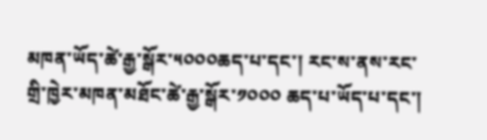མཁན་ཡོད་ཚེ་རྒྱ་སྒོར་༥༠༠༠ཆད་པ་དང་། རང་ས་ནས་རང་གྲི་ཁྱེར་མཁན་མཐོང་ཚེ་རྒྱ་སྒོར་༡༠༠༠ ཆད་པ་ཡོད་པ་དང་།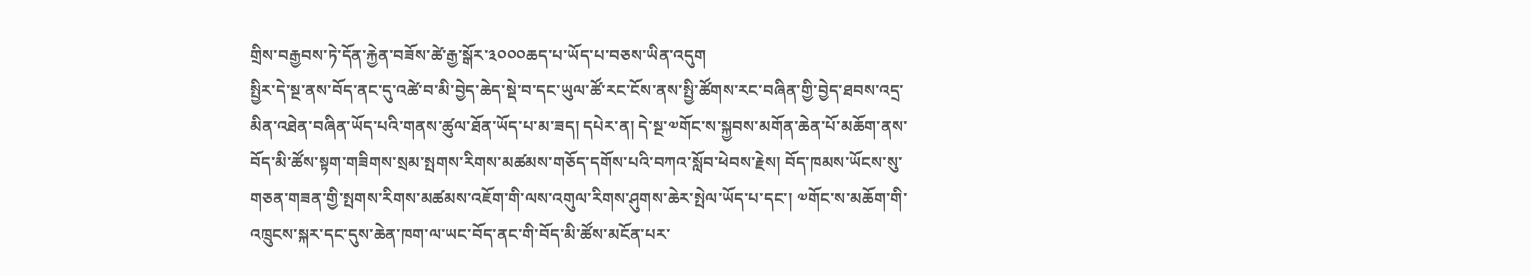གྲིས་བརྒྱབས་ཏེ་དོན་རྐྱེན་བཟོས་ཚེ་རྒྱ་སྒོར་༣༠༠༠ཆད་པ་ཡོད་པ་བཅས་ཡིན་འདུག
སྤྱིར་དེ་སྔ་ནས་བོད་ནང་དུ་འཚེ་བ་མི་བྱེད་ཆེད་སྡེ་བ་དང་ཡུལ་ཚོ་རང་ངོས་ནས་སྤྱི་ཚོགས་རང་བཞིན་གྱི་བྱེད་ཐབས་འདྲ་མིན་འཐེན་བཞིན་ཡོད་པའི་གནས་ཚུལ་ཐོན་ཡོད་པ་མ་ཟད། དཔེར་ན། དེ་སྔ་༧གོང་ས་སྐྱབས་མགོན་ཆེན་པོ་མཆོག་ནས་བོད་མི་ཚོས་སྟག་གཟིགས་སྲམ་སྤགས་རིགས་མཚམས་གཅོད་དགོས་པའི་བཀའ་སློབ་ཕེབས་རྗེས། བོད་ཁམས་ཡོངས་སུ་གཅན་གཟན་གྱི་སྤགས་རིགས་མཚམས་འཇོག་གི་ལས་འགུལ་རིགས་ཤུགས་ཆེར་སྤེལ་ཡོད་པ་དང་། ༧གོང་ས་མཆོག་གི་འཁྲུངས་སྐར་དང་དུས་ཆེན་ཁག་ལ་ཡང་བོད་ནང་གི་བོད་མི་ཚོས་མངོན་པར་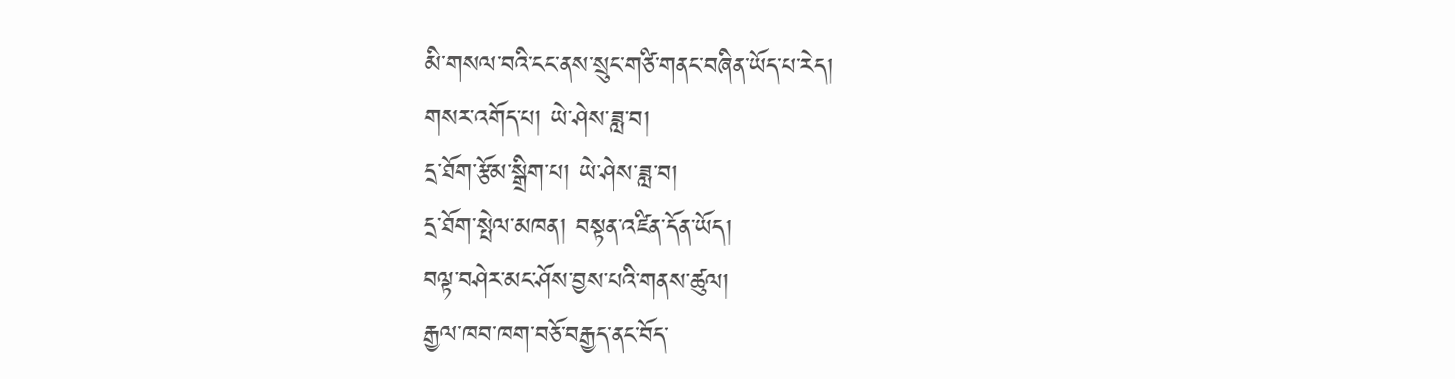མི་གསལ་བའི་ངང་ནས་སྲུང་གཙི་གནང་བཞིན་ཡོད་པ་རེད།
གསར་འགོད་པ། ཡེ་ཤེས་ཟླ་བ།
དྲ་ཐོག་རྩོམ་སྒྲིག་པ། ཡེ་ཤེས་ཟླ་བ།
དྲ་ཐོག་སྤེལ་མཁན། བསྟན་འཛིན་དོན་ཡོད།
བལྟ་བཤེར་མང་ཤོས་བྱས་པའི་གནས་ཚུལ།
རྒྱལ་ཁབ་ཁག་བཅོ་བརྒྱད་ནང་བོད་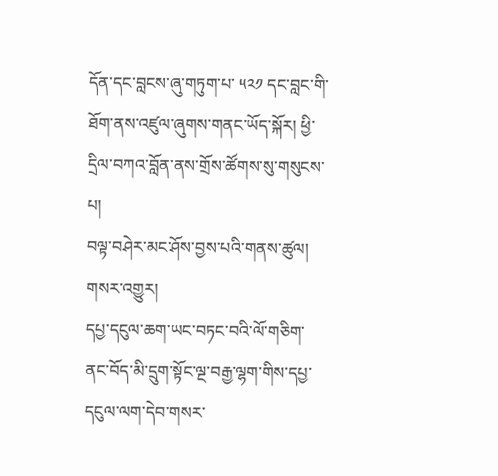དོན་དང་བླངས་ཞུ་གཏུག་པ་ ༥༢༡ དང་བླང་གི་ཐོག་ནས་འཛུལ་ཞུགས་གནང་ཡོད་སྐོར། ཕྱི་དྲིལ་བཀའ་བློན་ནས་གྲོས་ཚོགས་སུ་གསུངས་པ།
བལྟ་བཤེར་མང་ཤོས་བྱས་པའི་གནས་ཚུལ།
གསར་འགྱུར།
དཔྱ་དངུལ་ཆག་ཡང་བཏང་བའི་ལོ་གཅིག་ནང་བོད་མི་དྲུག་སྟོང་ལྔ་བརྒྱ་ལྷག་གིས་དཔྱ་དངུལ་ལག་དེབ་གསར་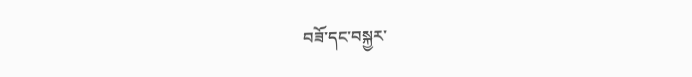བཟོ་དང་བསྐྱར་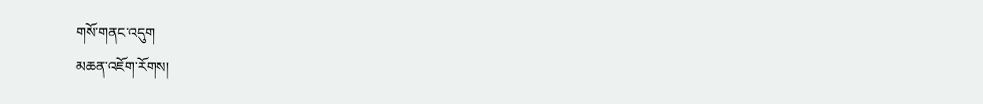གསོ་གནང་འདུག
མཆན་འཇོག་རོགས།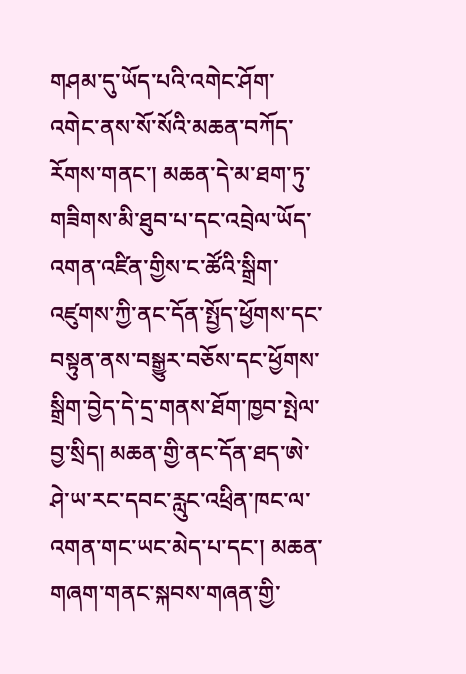གཤམ་དུ་ཡོད་པའི་འགེང་ཤོག་འགེང་ནས་སོ་སོའི་མཆན་བཀོད་རོགས་གནང་། མཆན་དེ་མ་ཐག་ཏུ་གཟིགས་མི་ཐུབ་པ་དང་འབྲེལ་ཡོད་འགན་འཛིན་གྱིས་ང་ཚོའི་སྒྲིག་འཛུགས་ཀྱི་ནང་དོན་སྤྱོད་ཕྱོགས་དང་བསྟུན་ནས་བསྒྱུར་བཅོས་དང་ཕྱོགས་སྒྲིག་བྱེད་དེ་དྲ་གནས་ཐོག་ཁྱབ་སྤེལ་བྱ་སྲིད། མཆན་གྱི་ནང་དོན་ཐད་ཨེ་ཤེ་ཡ་རང་དབང་རླུང་འཕྲིན་ཁང་ལ་འགན་གང་ཡང་མེད་པ་དང་། མཆན་གཞག་གནང་སྐབས་གཞན་གྱི་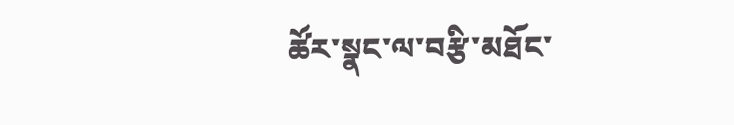ཚོར་སྣང་ལ་བརྩི་མཐོང་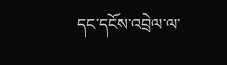དང་དངོས་འབྲེལ་ལ་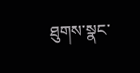ཐུགས་སྣང་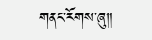གནང་རོགས་ཞུ༎